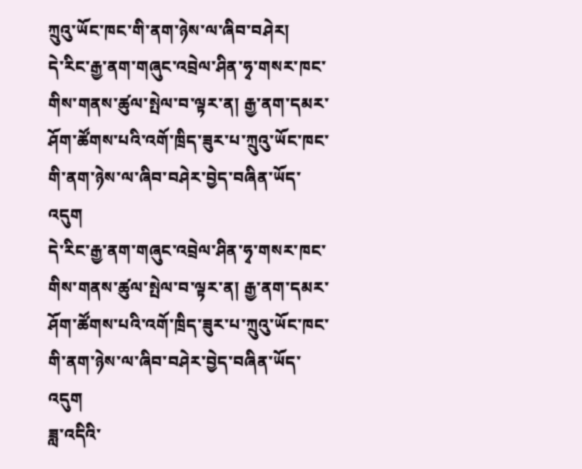ཀྲུའུ་ཡོང་ཁང་གི་ནག་ཉེས་ལ་ཞིབ་བཤེར།
དེ་རིང་རྒྱ་ནག་གཞུང་འབྲེལ་ཤིན་ཧྭ་གསར་ཁང་གིས་གནས་ཚུལ་སྤེལ་བ་ལྟར་ན། རྒྱ་ནག་དམར་ཤོག་ཚོགས་པའི་འགོ་ཁྲིད་ཟུར་པ་ཀྲུའུ་ཡོང་ཁང་གི་ནག་ཉེས་ལ་ཞིབ་བཤེར་བྱེད་བཞིན་ཡོད་འདུག
དེ་རིང་རྒྱ་ནག་གཞུང་འབྲེལ་ཤིན་ཧྭ་གསར་ཁང་གིས་གནས་ཚུལ་སྤེལ་བ་ལྟར་ན། རྒྱ་ནག་དམར་ཤོག་ཚོགས་པའི་འགོ་ཁྲིད་ཟུར་པ་ཀྲུའུ་ཡོང་ཁང་གི་ནག་ཉེས་ལ་ཞིབ་བཤེར་བྱེད་བཞིན་ཡོད་འདུག
ཟླ་འདིའི་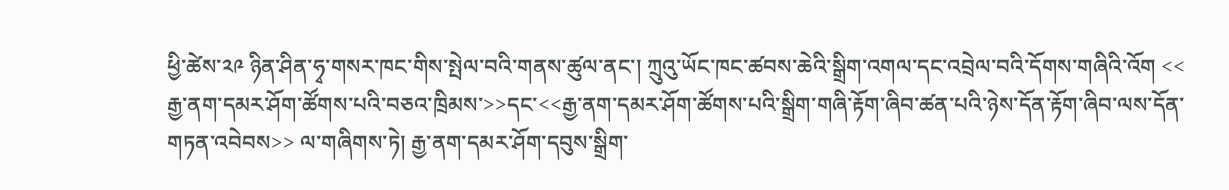ཕྱི་ཚེས་༢༩ ཉིན་ཤིན་ཧྭ་གསར་ཁང་གིས་སྤེལ་བའི་གནས་ཚུལ་ནང་། ཀྲུའུ་ཡོང་ཁང་ཚབས་ཆེའི་སྒྲིག་འགལ་དང་འབྲེལ་བའི་དོགས་གཞིའི་འོག << རྒྱ་ནག་དམར་ཤོག་ཚོགས་པའི་བཅའ་ཁྲིམས་>>དང་<<རྒྱ་ནག་དམར་ཤོག་ཚོགས་པའི་སྒྲིག་གཞི་རྟོག་ཞིབ་ཚན་པའི་ཉེས་དོན་རྟོག་ཞིབ་ལས་དོན་གཏན་འབེབས>> ལ་གཞིགས་ཏེ། རྒྱ་ནག་དམར་ཤོག་དབུས་སྒྲིག་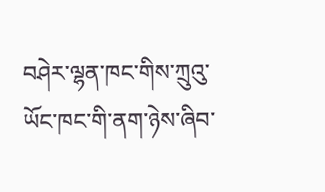བཤེར་ལྷན་ཁང་གིས་ཀྲུའུ་ཡོང་ཁང་གི་ནག་ཉེས་ཞིབ་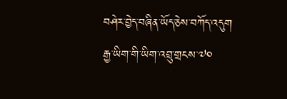བཤེར་བྱེད་བཞིན་ཡོད་ཅེས་བཀོད་འདུག
རྒྱ་ཡིག་གི་ཡིག་འབྲུ་གྲངས་༧༠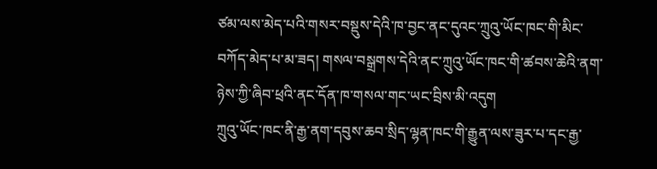ཙམ་ལས་མེད་པའི་གསར་བསྡུས་དེའི་ཁ་བྱང་ནང་དུའང་ཀྲུའུ་ཡོང་ཁང་གི་མིང་བཀོད་མེད་པ་མ་ཟད། གསལ་བསྒྲགས་དེའི་ནང་ཀྲུའུ་ཡོང་ཁང་གི་ཚབས་ཆེའི་ནག་ཉེས་ཀྱི་ཞིབ་ཕྲའི་ནང་དོན་ཁ་གསལ་གང་ཡང་བྲིས་མི་འདུག
ཀྲུའུ་ཡོང་ཁང་ནི་རྒྱ་ནག་དབུས་ཆབ་སྲིད་ལྷན་ཁང་གི་རྒྱུན་ལས་ཟུར་པ་དང་རྒྱ་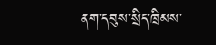ནག་དབུས་སྲིད་ཁྲིམས་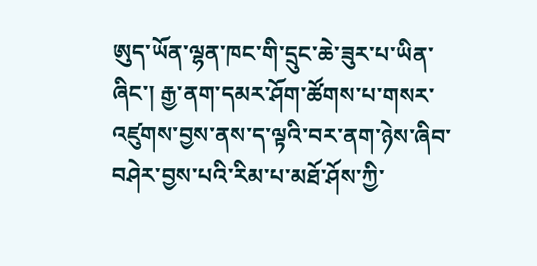ཨུད་ཡོན་ལྷན་ཁང་གི་དྲུང་ཆེ་ཟུར་པ་ཡིན་ཞིང་། རྒྱ་ནག་དམར་ཤོག་ཚོགས་པ་གསར་འཛུགས་བྱས་ནས་ད་ལྟའི་བར་ནག་ཉེས་ཞིབ་བཤེར་བྱས་པའི་རིམ་པ་མཐོ་ཤོས་ཀྱི་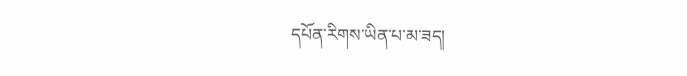དཔོན་རིགས་ཡིན་པ་མ་ཟད།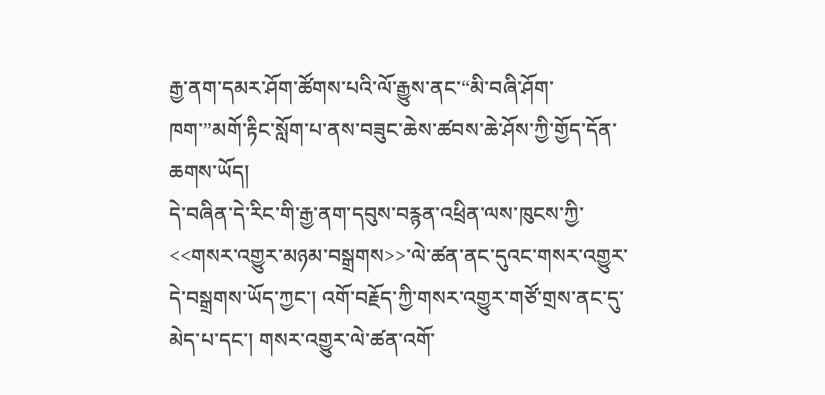རྒྱ་ནག་དམར་ཤོག་ཚོགས་པའི་ལོ་རྒྱུས་ནང་“མི་བཞི་ཤོག་ཁག་”མགོ་རྟིང་སློག་པ་ནས་བཟུང་ཆེས་ཚབས་ཆེ་ཤོས་ཀྱི་གྱོད་དོན་ཆགས་ཡོད།
དེ་བཞིན་དེ་རིང་གི་རྒྱ་ནག་དབུས་བརྙན་འཕྲིན་ལས་ཁུངས་ཀྱི་<<གསར་འགྱུར་མཉམ་བསྒྲགས>>་ལེ་ཚན་ནང་དུའང་གསར་འགྱུར་དེ་བསྒྲགས་ཡོད་ཀྱང་། འགོ་བརྗོད་ཀྱི་གསར་འགྱུར་གཙོ་གྲས་ནང་དུ་མེད་པ་དང་། གསར་འགྱུར་ལེ་ཚན་འགོ་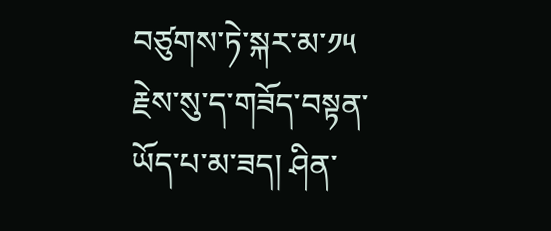བཙུགས་ཏེ་སྐར་མ་༡༥ རྗེས་སུ་ད་གཟོད་བསྟན་ཡོད་པ་མ་ཟད། ཤིན་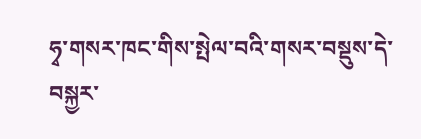ཧྭ་གསར་ཁང་གིས་སྤེལ་བའི་གསར་བསྡུས་དེ་བསྐྱར་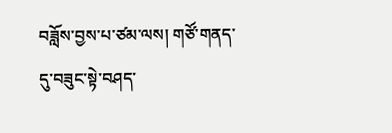བཟློས་བྱས་པ་ཙམ་ལས། གཙོ་གནད་དུ་བཟུང་སྟེ་བཤད་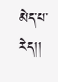མེད་པ་རེད།།